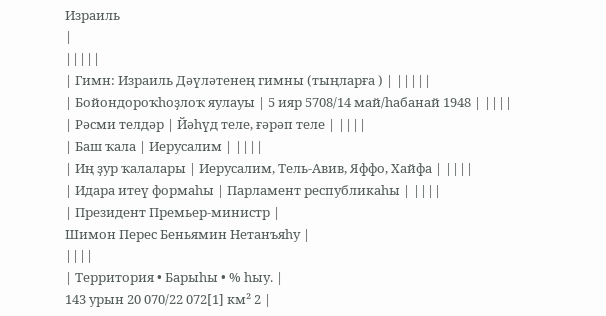Израиль
|
|||||
| Гимн: Израиль Дәүләтенең гимны (тыңларға ) | |||||
| Бойондороҡһоҙлоҡ яулауы | 5 ияр 5708/14 май/һабанай 1948 | ||||
| Рәсми телдәр | Йәһүд теле, ғәрәп теле | ||||
| Баш ҡала | Иерусалим | ||||
| Иң ҙур ҡалалары | Иерусалим, Тель-Авив, Яффо, Хайфа | ||||
| Идара итеү формаһы | Парламент республикаһы | ||||
| Президент Премьер-министр |
Шимон Перес Беньямин Нетанъяһу |
||||
| Территория • Барыһы • % һыу. |
143 урын 20 070/22 072[1] км² 2 |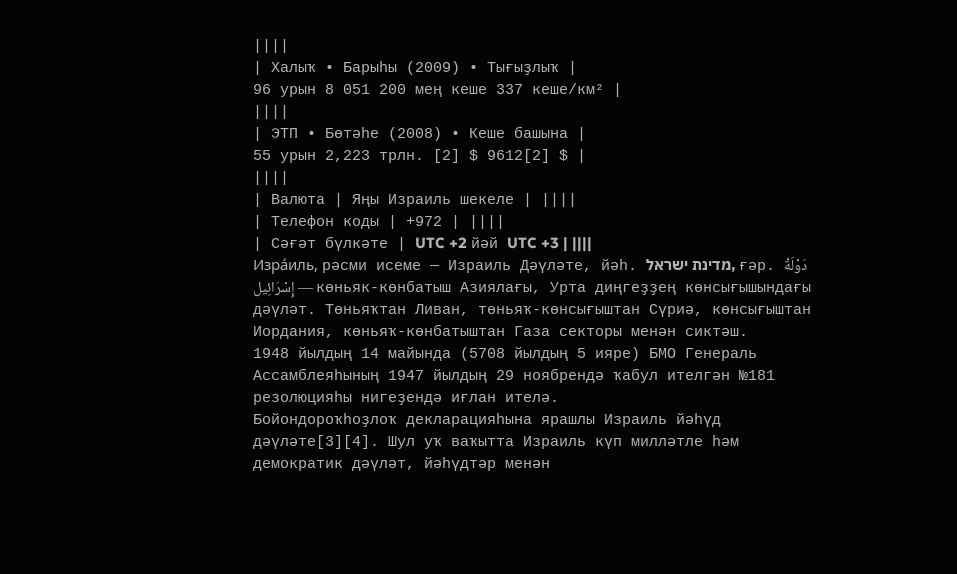||||
| Халыҡ • Барыһы (2009) • Тығыҙлыҡ |
96 урын 8 051 200 мең кеше 337 кеше/км² |
||||
| ЭТП • Бөтәһе (2008) • Кеше башына |
55 урын 2,223 трлн. [2] $ 9612[2] $ |
||||
| Валюта | Яңы Израиль шекеле | ||||
| Телефон коды | +972 | ||||
| Сәғәт бүлкәте | UTC +2 йәй UTC +3 | ||||
Изра́иль, рәсми исеме — Израиль Дәүләте, йәһ. מדינת ישראל, ғәр. دَوْلَةْ إِسْرَائِيل — көньяк-көнбатыш Азиялағы, Урта диңгеҙҙең көнсығышындағы дәүләт. Төньяҡтан Ливан, төньяҡ-көнсығыштан Сүриә, көнсығыштан Иордания, көньяҡ-көнбатыштан Газа секторы менән сиктәш.
1948 йылдың 14 майында (5708 йылдың 5 ияре) БМО Генераль Ассамблеяһының 1947 йылдың 29 ноябрендә ҡабул ителгән №181 резолюцияһы нигеҙендә иғлан ителә.
Бойондороҡһоҙлоҡ декларацияһына ярашлы Израиль йәһүд дәүләте[3][4]. Шул уҡ ваҡытта Израиль күп милләтле һәм демократик дәүләт, йәһүдтәр менән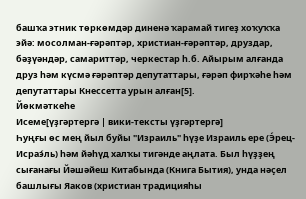башҡа этник төркөмдәр диненә ҡарамай тигеҙ хоҡуҡҡа эйә: мосолман-ғәрәптәр, христиан-ғәрәптәр, друздар, бәҙүәндәр, самариттәр, черкестар һ.б. Айырым алғанда друз һәм күсмә ғәрәптәр депутаттары, ғәрәп фирҡәһе һәм депутаттары Кнессетта урын алған[5].
Йөкмәткеһе
Исеме[үҙгәртергә | вики-тексты үҙгәртергә]
Һуңғы өс мең йыл буйы "Израиль" һүҙе Израиль ере (Э́рец-Исраэ́ль) һәм йәһүд халҡы тигәнде аңлата. Был һүҙҙең сығанағы Йәшәйеш Китабында (Книга Бытия), унда нәҫел башлығы Яаков (христиан традицияһы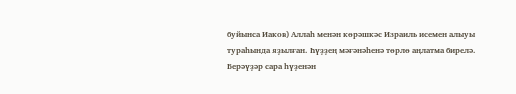буйынса Иаков) Аллаһ менән көрәшкәс Израиль исемен алыуы тураһында яҙылған. Һүҙҙең мәғәнәһенә төрлө аңлатма бирелә. Берәүҙәр сара һүҙенән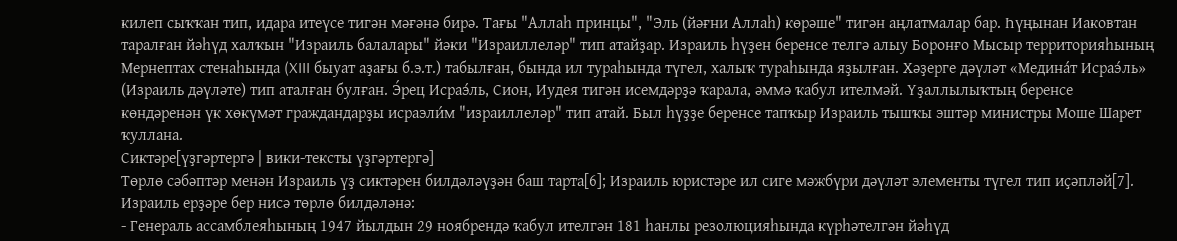килеп сыҡҡан тип, идара итеүсе тигән мәғәнә бирә. Тағы "Аллаһ принцы", "Эль (йәғни Аллаһ) көрәше" тигән аңлатмалар бар. Һүңынан Иаковтан таралған йәһүд халҡын "Израиль балалары" йәки "Израиллеләр" тип атайҙар. Израиль һүҙен беренсе телгә алыу Боронғо Мысыр территорияһының Мернептах стенаһында (XIII быуат аҙағы б.э.т.) табылған, бында ил тураһында түгел, халыҡ тураһында яҙылған. Хәҙерге дәүләт «Медина́т Исраэ́ль» (Израиль дәүләте) тип аталған булған. Э́рец Исраэ́ль, Сион, Иудея тигән исемдәрҙә ҡарала, әммә ҡабул ителмәй. Үҙаллылыҡтың беренсе көндәренән үк хөкүмәт граждандарҙы исраэли́м "израиллеләр" тип атай. Был һүҙҙе беренсе тапҡыр Израиль тышҡы эштәр министры Моше Шарет ҡуллана.
Сиктәре[үҙгәртергә | вики-тексты үҙгәртергә]
Төрлө сәбәптәр менән Израиль үҙ сиктәрен билдәләүҙән баш тарта[6]; Израиль юристәре ил сиге мәжбүри дәүләт элементы түгел тип иҫәпләй[7]. Израиль ерҙәре бер нисә төрлө билдәләнә:
- Генераль ассамблеяһының 1947 йылдын 29 ноябрендә ҡабул ителгән 181 һанлы резолюцияһында күрһәтелгән йәһүд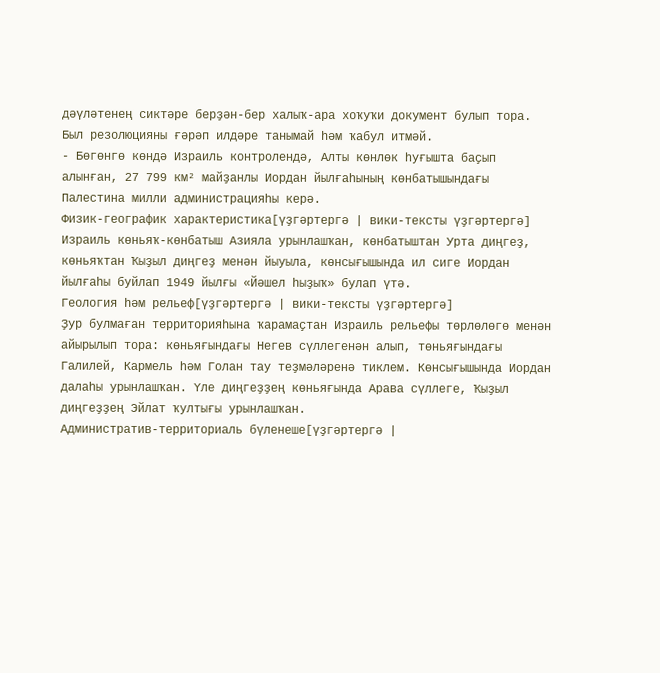дәүләтенең сиктәре берҙән-бер халыҡ-ара хоҡуҡи документ булып тора. Был резолюцияны ғәрәп илдәре танымай һәм ҡабул итмәй.
- Бөгөнгө көндә Израиль контролендә, Алты көнлөк һуғышта баҫып алынған, 27 799 км² майҙанлы Иордан йылғаһының көнбатышындағы Палестина милли администрацияһы керә.
Физик-географик характеристика[үҙгәртергә | вики-тексты үҙгәртергә]
Израиль көньяҡ-көнбатыш Азияла урынлашҡан, көнбатыштан Урта диңгеҙ, көньяҡтан Ҡыҙыл диңгеҙ менән йыуыла, көнсығышында ил сиге Иордан йылғаһы буйлап 1949 йылғы «Йәшел һыҙыҡ» булап үтә.
Геология һәм рельеф[үҙгәртергә | вики-тексты үҙгәртергә]
Ҙур булмаған территорияһына ҡарамаҫтан Израиль рельефы төрлөлөгө менән айырылып тора: көньяғындағы Негев сүллегенән алып, төньяғындағы Галилей, Кармель һәм Голан тау теҙмәләренә тиклем. Көнсығышында Иордан далаһы урынлашҡан. Үле диңгеҙҙең көньяғында Арава сүллеге, Ҡыҙыл диңгеҙҙең Эйлат ҡултығы урынлашҡан.
Административ-территориаль бүленеше[үҙгәртергә |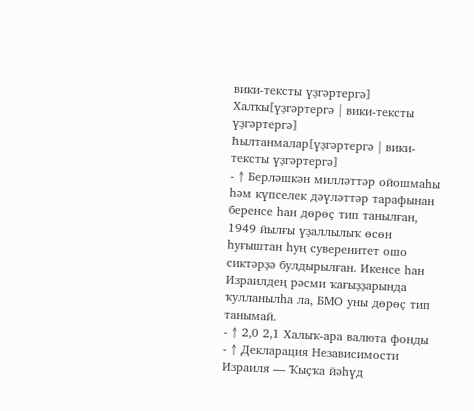вики-тексты үҙгәртергә]
Халҡы[үҙгәртергә | вики-тексты үҙгәртергә]
Һылтанмалар[үҙгәртергә | вики-тексты үҙгәртергә]
- ↑ Берләшкән милләттәр ойошмаһы һәм күпселек дәүләттәр тарафынан беренсе һан дөрөҫ тип танылған, 1949 йылғы үҙаллылыҡ өсөн һуғыштан һуң суверенитет ошо сиктәрҙә булдырылған. Икенсе һан Израилдең рәсми ҡағыҙҙарында ҡулланылһа ла, БМО уны дөрөҫ тип танымай.
- ↑ 2,0 2,1 Халыҡ-ара валюта фонды
- ↑ Декларация Независимости Израиля — Ҡыҫҡа йәһүд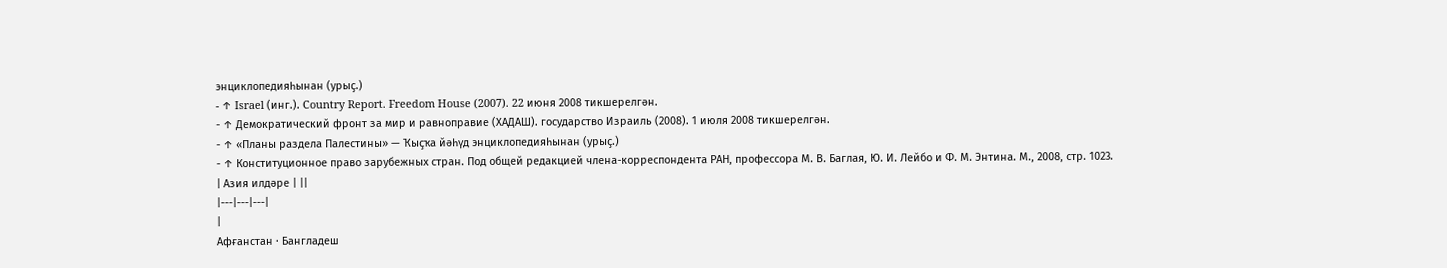энциклопедияһынан (урыҫ.)
- ↑ Israel (инг.). Country Report. Freedom House (2007). 22 июня 2008 тикшерелгән.
- ↑ Демократический фронт за мир и равноправие (ХАДАШ). государство Израиль (2008). 1 июля 2008 тикшерелгән.
- ↑ «Планы раздела Палестины» — Ҡыҫҡа йәһүд энциклопедияһынан (урыҫ.)
- ↑ Конституционное право зарубежных стран. Под общей редакцией члена-корреспондента РАН, профессора М. В. Баглая, Ю. И. Лейбо и Ф. М. Энтина. М., 2008, стр. 1023.
| Азия илдәре | ||
|---|---|---|
|
Афғанстан · Бангладеш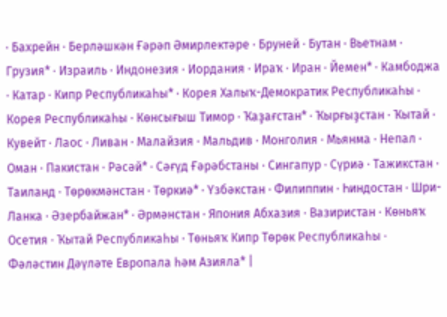· Бахрейн · Берләшкән Ғәрәп Әмирлектәре · Бруней · Бутан · Вьетнам · Грузия* · Израиль · Индонезия · Иордания · Ираҡ · Иран · Йемен* · Камбоджа · Катар · Кипр Республикаһы* · Корея Халыҡ-Демократик Республикаһы · Корея Республикаһы · Көнсығыш Тимор · Ҡаҙағстан* · Ҡырғыҙстан · Ҡытай · Кувейт · Лаос · Ливан · Малайзия · Мальдив · Монголия · Мьянма · Непал · Оман · Пакистан · Рәсәй* · Сәғүд Ғәрәбстаны · Сингапур · Сүриә · Тажикстан · Таиланд · Төрөкмәнстан · Төркиә* · Үзбәкстан · Филиппин · Һиндостан · Шри-Ланка · Әзербайжан* · Әрмәнстан · Япония Абхазия · Вазиристан · Көньяҡ Осетия · Ҡытай Республикаһы · Төньяҡ Кипр Төрөк Республикаһы · Фәләстин Дәүләте Европала һәм Азияла* |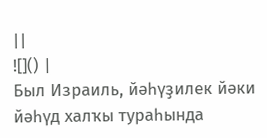||
![]() |
Был Израиль, йәһүҙилек йәки йәһүд халҡы тураһында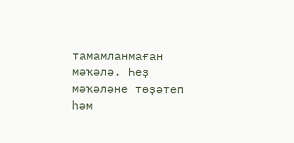тамамланмаған мәҡәлә. Һеҙ мәҡәләне төҙәтеп һәм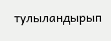тулыландырып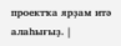проектҡа ярҙам итә алаһығыҙ. |